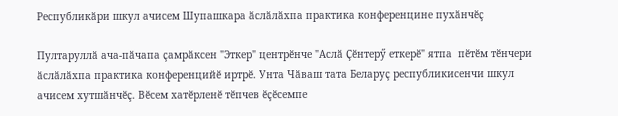Республикӑри шкул ачисем Шупашкара ӑслӑлӑхпа практика конференцине пухӑнчӗҫ

Пултаруллӑ ача-пӑчапа ҫамрӑксен "Эткер" центрӗнче "Аслӑ Ҫӗнтерӳ еткерӗ" ятпа  пӗтӗм тӗнчери ӑслӑлӑхпа практика конференцийӗ иртрӗ. Унта Чӑваш тата Беларуҫ республикисенчи шкул ачисем хутшӑнчӗҫ. Вӗсем хатӗрленӗ тӗпчев ӗҫӗсемпе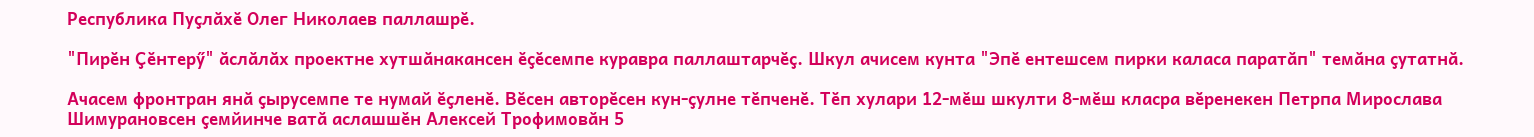Республика Пуҫлӑхӗ Олег Николаев паллашрӗ.

"Пирӗн Ҫӗнтерӳ" ӑслӑлӑх проектне хутшӑнакансен ӗҫӗсемпе куравра паллаштарчӗҫ. Шкул ачисем кунта "Эпӗ ентешсем пирки каласа паратӑп" темӑна ҫутатнӑ.

Ачасем фронтран янӑ ҫырусемпе те нумай ӗҫленӗ. Вӗсен авторӗсен кун-ҫулне тӗпченӗ. Тӗп хулари 12-мӗш шкулти 8-мӗш класра вӗренекен Петрпа Мирослава Шимурановсен ҫемйинче ватӑ аслашшӗн Алексей Трофимовӑн 5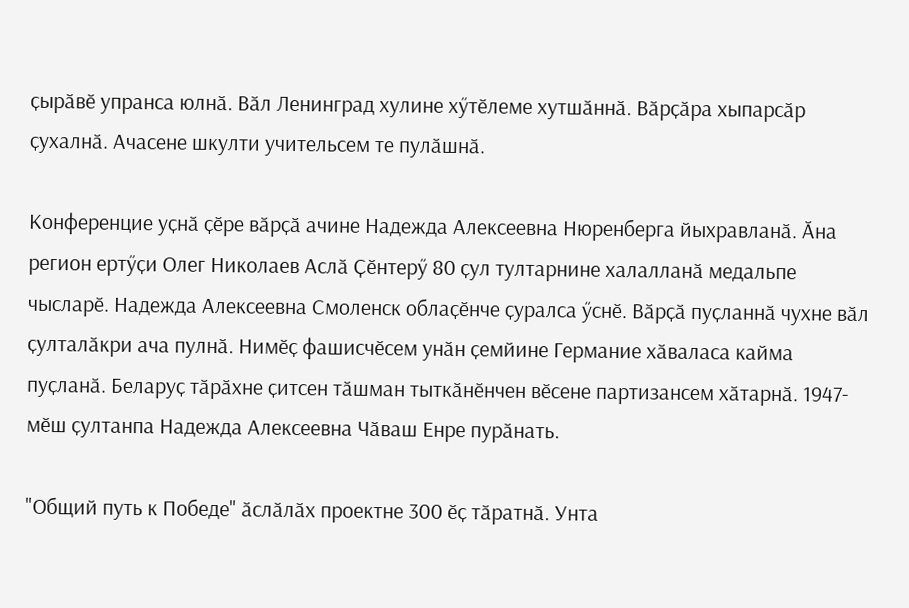ҫырӑвӗ упранса юлнӑ. Вӑл Ленинград хулине хӳтӗлеме хутшӑннӑ. Вӑрҫӑра хыпарсӑр ҫухалнӑ. Ачасене шкулти учительсем те пулӑшнӑ.

Конференцие уҫнӑ ҫӗре вӑрҫӑ ачине Надежда Алексеевна Нюренберга йыхравланӑ. Ӑна регион ертӳҫи Олег Николаев Аслӑ Ҫӗнтерӳ 80 ҫул тултарнине халалланӑ медальпе чысларӗ. Надежда Алексеевна Смоленск облаҫӗнче ҫуралса ӳснӗ. Вӑрҫӑ пуҫланнӑ чухне вӑл ҫулталӑкри ача пулнӑ. Нимӗҫ фашисчӗсем унӑн ҫемйине Германие хӑваласа кайма пуҫланӑ. Беларуҫ тӑрӑхне ҫитсен тӑшман тыткӑнӗнчен вӗсене партизансем хӑтарнӑ. 1947-мӗш ҫултанпа Надежда Алексеевна Чӑваш Енре пурӑнать.

"Общий путь к Победе" ӑслӑлӑх проектне 300 ӗҫ тӑратнӑ. Унта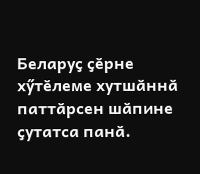Беларуҫ ҫӗрне хӳтӗлеме хутшӑннӑ паттӑрсен шӑпине ҫутатса панӑ.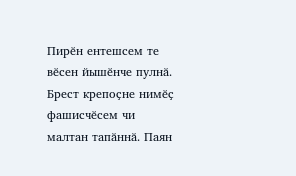Пирӗн ентешсем те вӗсен йышӗнче пулнӑ. Брест крепоҫне нимӗҫ фашисчӗсем чи малтан тапӑннӑ. Паян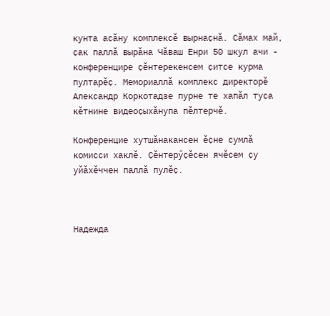кунта асӑну комплексӗ вырнаҫнӑ. Сӑмах май, ҫак паллӑ вырӑна Чӑваш Енри 50 шкул ачи - конференцире ҫӗнтерекенсем ҫитсе курма пултарӗҫ. Мемориаллӑ комплекс директорӗ Александр Коркотадзе пурне те хапӑл туса кӗтнине видеоҫыхӑнупа пӗлтерчӗ.

Конференцие хутшӑнакансен ӗҫне сумлӑ комисси хаклӗ. Ҫӗнтерӳҫӗсен ячӗсем ҫу уйӑхӗччен паллӑ пулӗҫ.



Надежда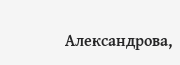Александрова,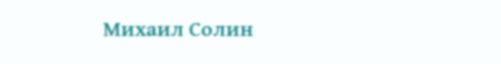Михаил Солин